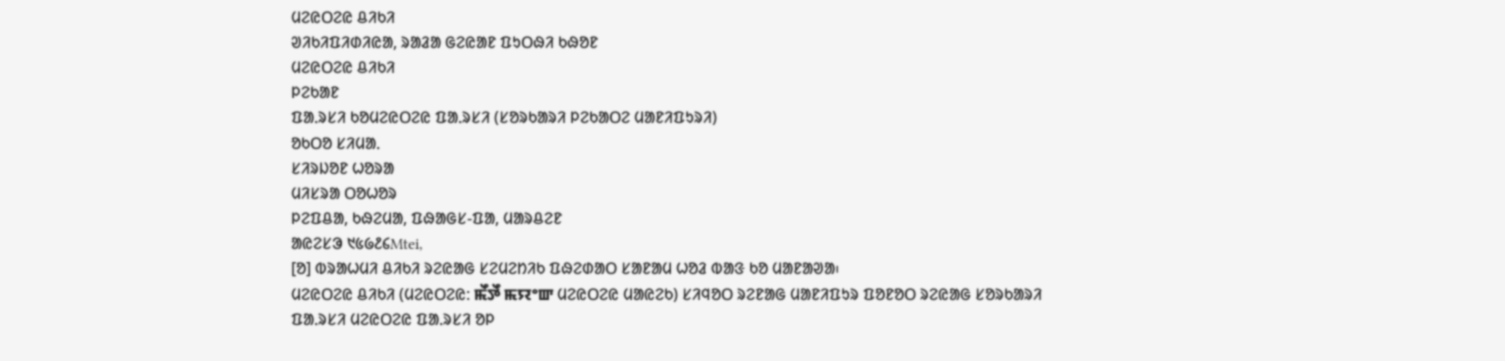ᱢᱮᱭᱛᱮᱭ ᱪᱤᱠᱤ
ᱣᱤᱠᱤᱯᱤᱰᱤᱭᱟ, ᱨᱟᱲᱟ ᱜᱮᱭᱟᱱ ᱯᱩᱛᱷᱤ ᱠᱷᱚᱱ
ᱢᱮᱭᱛᱮᱭ ᱪᱤᱠᱤ
ᱞᱮᱠᱟᱱ
ᱯᱟᱹᱨᱥᱤ ᱠᱚᱢᱮᱭᱛᱮᱭ ᱯᱟᱹᱨᱥᱤ (ᱥᱚᱨᱠᱟᱨᱤ ᱞᱮᱠᱟᱛᱮ ᱢᱟᱱᱤᱯᱩᱨᱤ)
ᱚᱠᱛᱚ ᱥᱤᱢᱟᱹ
ᱥᱤᱨᱡᱚᱱ ᱦᱚᱨᱟ
ᱢᱤᱥᱨᱟ ᱛᱚᱦᱚᱨ
ᱞᱮᱯᱪᱟ, ᱠᱷᱮᱢᱟ, ᱯᱷᱟᱜᱥ-ᱯᱟ, ᱢᱟᱨᱪᱮᱱ
ᱟᱭᱮᱥᱳ ᱑᱕᱙᱒᱔Mtei,
[ᱚ] ᱵᱨᱟᱦᱢᱤ ᱪᱤᱠᱤ ᱨᱮᱭᱟᱜ ᱥᱮᱢᱮᱴᱤᱠ ᱯᱷᱮᱰᱟᱛ ᱥᱟᱱᱟᱢ ᱦᱚᱲ ᱵᱟᱝ ᱠᱚ ᱢᱟᱱᱟᱣᱟ᱾
ᱢᱮᱭᱛᱮᱭ ᱪᱤᱠᱤ (ᱢᱮᱭᱛᱮᱭ: ꯃꯩꯇꯩ ꯃꯌꯦꯛ ᱢᱮᱭᱛᱮᱭ ᱢᱟᱭᱮᱠ) ᱥᱤᱧᱚᱛ ᱨᱮᱱᱟᱜ ᱢᱟᱱᱤᱯᱩᱨ ᱯᱚᱱᱚᱛ ᱨᱮᱭᱟᱜ ᱥᱚᱨᱠᱟᱨᱤ ᱯᱟᱹᱨᱥᱤ ᱢᱮᱭᱛᱮᱭ ᱯᱟᱹᱨᱥᱤ ᱚᱞ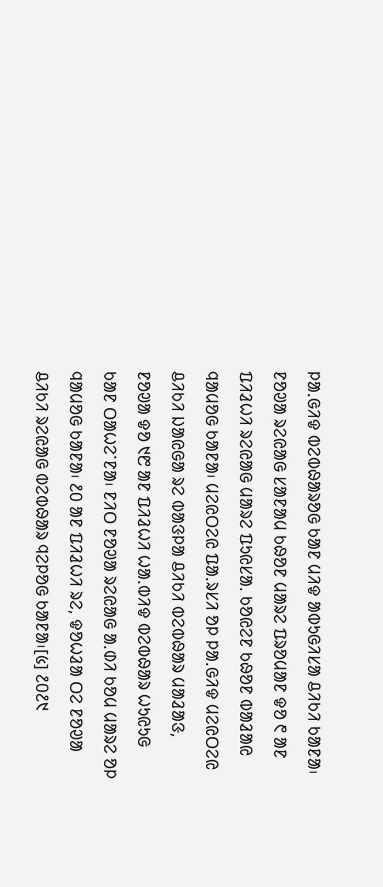ᱞᱟᱹᱜᱤᱫ ᱵᱮᱵᱷᱟᱨᱚᱜ ᱠᱟᱱ ᱢᱤᱫ ᱟᱵᱩᱜᱤᱥᱟ ᱪᱤᱠᱤ ᱠᱟᱱᱟ᱾ ᱱᱚᱣᱟ ᱨᱮᱭᱟᱜ ᱥᱟᱱᱟᱢ ᱠᱷᱚᱱ ᱢᱟᱨᱮ ᱯᱨᱚᱢᱟᱱ ᱫᱚ ᱖ ᱟᱱ ᱯᱤᱲᱦᱤ ᱨᱮᱭᱟᱜ ᱢᱟᱨᱮ ᱯᱩᱭᱥᱟᱹ ᱠᱚᱭᱮᱱ ᱠᱷᱚᱱ ᱵᱟᱲᱟᱭ ᱧᱟᱢᱚᱜ ᱠᱟᱱᱟ᱾ ᱢᱮᱭᱛᱮᱭ ᱯᱟᱹᱨᱥᱤ ᱚᱞ ᱞᱟᱹᱜᱤᱫ ᱢᱮᱭᱛᱮᱭ ᱪᱤᱠᱤ ᱡᱟᱭᱜᱟ ᱨᱮ ᱵᱟᱝᱞᱟ ᱪᱤᱠᱤ ᱵᱮᱵᱷᱟᱨ ᱢᱟᱲᱟᱝ, ᱱᱚᱣᱟ ᱫᱚ ᱑᱘ ᱟᱱ ᱯᱤᱲᱦᱤ ᱦᱟᱹᱵᱤᱫ ᱵᱮᱵᱷᱟᱨ ᱦᱩᱭᱩᱜ ᱠᱟᱱ ᱛᱟᱦᱮᱸᱱᱟ᱾ ᱱᱤᱛ ᱱᱚᱣᱟ ᱨᱮᱭᱟᱜ ᱟᱹᱰᱤ ᱠᱚᱢ ᱢᱟᱨᱮ ᱚᱞ ᱧᱟᱢᱚᱜ ᱠᱟᱱᱟ᱾ ᱒᱐ ᱟᱱ ᱯᱤᱲᱦᱤ ᱨᱮ, ᱫᱚᱦᱲᱟ ᱛᱮ ᱱᱚᱣᱟ ᱪᱤᱠᱤ ᱨᱮᱭᱟᱜ ᱵᱮᱵᱷᱟᱨ ᱧᱮᱞᱚᱜ ᱠᱟᱱᱟ᱾[᱕] ᱒᱐᱒᱑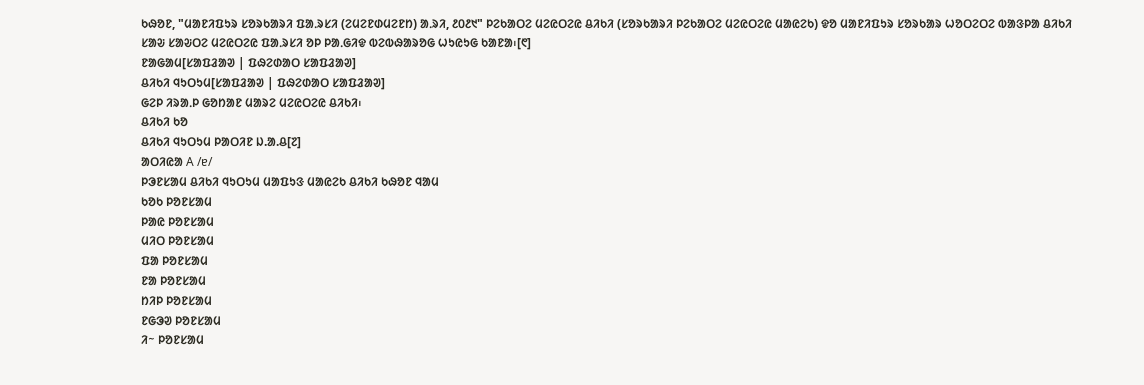ᱠᱷᱚᱱ, "ᱢᱟᱱᱤᱯᱩᱨ ᱥᱚᱨᱠᱟᱨᱤ ᱯᱟᱹᱨᱥᱤ (ᱮᱢᱮᱱᱰᱢᱮᱱᱴ) ᱟᱹᱨᱤ, ᱒᱐᱒᱑" ᱞᱮᱠᱟᱛᱮ ᱢᱮᱭᱛᱮᱭ ᱪᱤᱠᱤ (ᱥᱚᱨᱠᱟᱨᱤ ᱞᱮᱠᱟᱛᱮ ᱢᱮᱭᱛᱮᱭ ᱢᱟᱭᱮᱠ) ᱫᱚ ᱢᱟᱱᱤᱯᱩᱨ ᱥᱚᱨᱠᱟᱨ ᱦᱚᱛᱮᱛᱮ ᱵᱟᱝᱞᱟ ᱪᱤᱠᱤ ᱥᱟᱶ ᱥᱟᱶᱛᱮ ᱢᱮᱭᱛᱮᱭ ᱯᱟᱹᱨᱥᱤ ᱚᱞ ᱞᱟᱹᱜᱤᱫ ᱵᱮᱵᱷᱟᱨᱚᱜ ᱦᱩᱭᱩᱜ ᱠᱟᱱᱟ᱾[᱖]
ᱱᱟᱜᱟᱢ[ᱥᱟᱯᱲᱟᱣ | ᱯᱷᱮᱰᱟᱛ ᱥᱟᱯᱲᱟᱣ]
ᱪᱤᱠᱤ ᱧᱩᱛᱩᱢ[ᱥᱟᱯᱲᱟᱣ | ᱯᱷᱮᱰᱟᱛ ᱥᱟᱯᱲᱟᱣ]
ᱜᱮᱞ ᱤᱨᱟᱹᱞ ᱜᱚᱴᱟᱱ ᱢᱟᱨᱮ ᱢᱮᱭᱛᱮᱭ ᱪᱤᱠᱤ᱾
ᱪᱤᱠᱤ ᱠᱚ
ᱪᱤᱠᱤ ᱧᱩᱛᱩᱢ ᱞᱟᱛᱤᱱ ᱡ.ᱟ.ᱪ[᱗]
ᱟᱛᱤᱭᱟ A /ɐ/
ᱞᱳᱱᱥᱟᱢ ᱪᱤᱠᱤ ᱧᱩᱛᱩᱢ ᱢᱟᱯᱩᱝ ᱢᱟᱭᱮᱠ ᱪᱤᱠᱤ ᱠᱷᱚᱱ ᱧᱟᱢ
ᱠᱚᱠ ᱞᱚᱱᱥᱟᱢ
ᱞᱟᱭ ᱞᱚᱱᱥᱟᱢ
ᱢᱤᱛ ᱞᱚᱱᱥᱟᱢ
ᱯᱟ ᱞᱚᱱᱥᱟᱢ
ᱱᱟ ᱞᱚᱱᱥᱟᱢ
ᱴᱤᱞ ᱞᱚᱱᱥᱟᱢ
ᱱᱜᱳᱣ ᱞᱚᱱᱥᱟᱢ
ᱤᱻ ᱞᱚᱱᱥᱟᱢ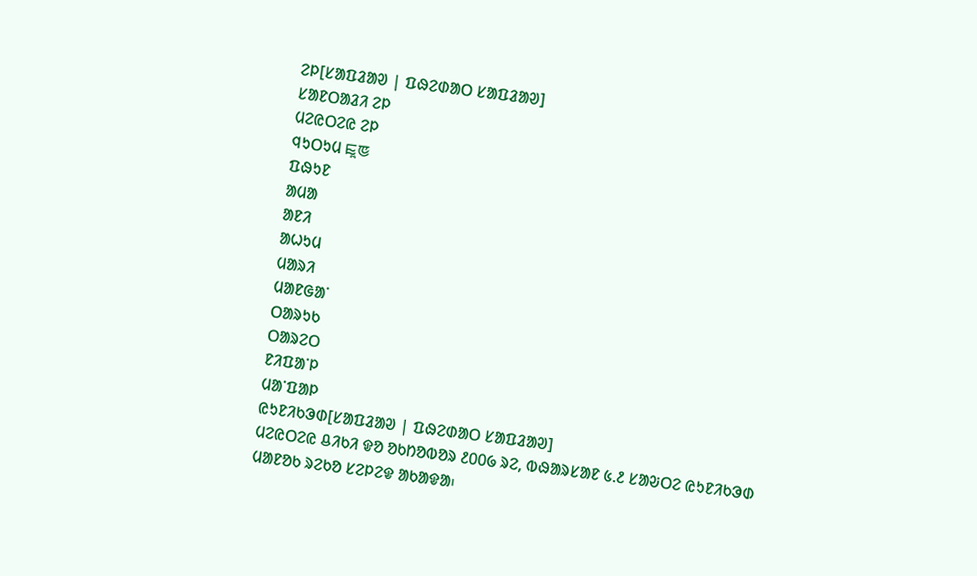ᱮᱞ[ᱥᱟᱯᱲᱟᱣ | ᱯᱷᱮᱰᱟᱛ ᱥᱟᱯᱲᱟᱣ]
ᱥᱟᱱᱛᱟᱲᱤ ᱮᱞ
ᱢᱮᱭᱛᱮᱭ ᱮᱞ
ᱧᱩᱛᱩᱢ ꯐꯨꯟ
ᱯᱷᱩᱱ
ᱟᱢᱟ
ᱟᱱᱤ
ᱟᱦᱩᱢ
ᱢᱟᱨᱤ
ᱢᱟᱱᱜᱟᱸ
ᱛᱟᱨᱩᱠ
ᱛᱟᱨᱮᱛ
ᱱᱤᱯᱟᱸᱞ
ᱢᱟᱸᱯᱟᱞ
ᱭᱩᱱᱤᱠᱳᱰ[ᱥᱟᱯᱲᱟᱣ | ᱯᱷᱮᱰᱟᱛ ᱥᱟᱯᱲᱟᱣ]
ᱢᱮᱭᱛᱮᱭ ᱪᱤᱠᱤ ᱫᱚ ᱚᱠᱴᱚᱵᱚᱨ ᱒᱐᱐᱙ ᱨᱮ, ᱵᱷᱟᱨᱥᱟᱱ ᱕.᱒ ᱥᱟᱶᱛᱮ ᱭᱩᱱᱤᱠᱳᱰ ᱢᱟᱱᱚᱠ ᱨᱮᱠᱚ ᱥᱮᱞᱮᱫ ᱟᱠᱟᱫᱟ᱾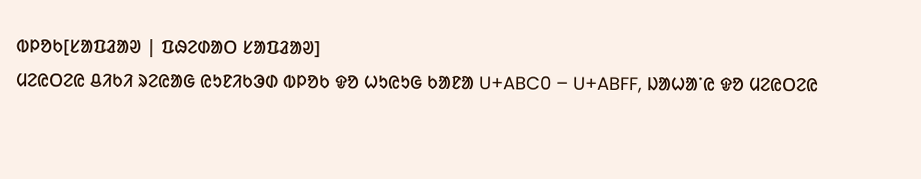ᱵᱞᱚᱠ[ᱥᱟᱯᱲᱟᱣ | ᱯᱷᱮᱰᱟᱛ ᱥᱟᱯᱲᱟᱣ]
ᱢᱮᱭᱛᱮᱭ ᱪᱤᱠᱤ ᱨᱮᱭᱟᱜ ᱭᱩᱱᱤᱠᱳᱰ ᱵᱞᱚᱠ ᱫᱚ ᱦᱩᱭᱩᱜ ᱠᱟᱱᱟ U+ABC0 – U+ABFF, ᱡᱟᱦᱟᱸᱭ ᱫᱚ ᱢᱮᱭᱛᱮᱭ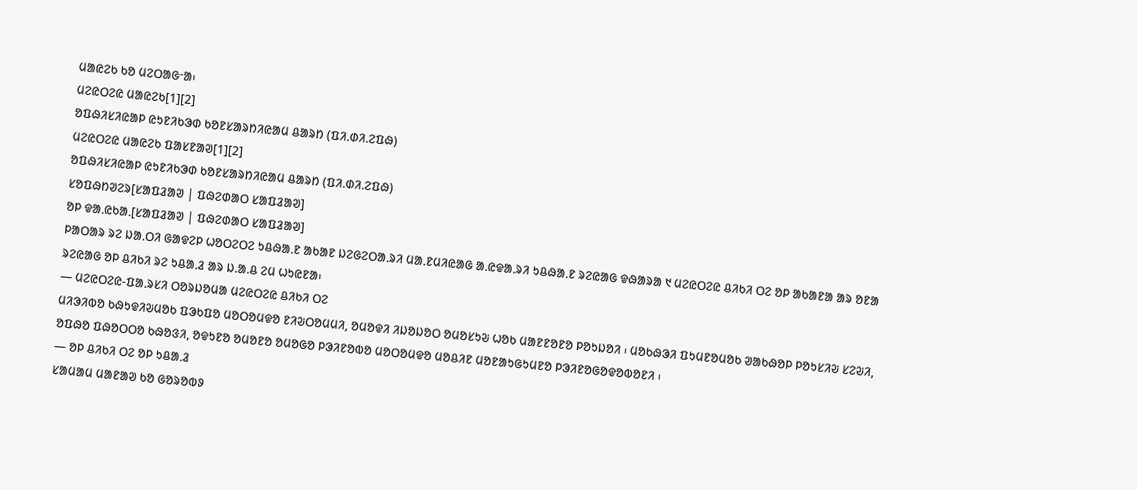ᱢᱟᱭᱮᱠ ᱠᱚ ᱢᱮᱛᱟᱜᱼᱟ᱾
ᱢᱮᱭᱛᱮᱭ ᱢᱟᱭᱮᱠ[1][2]
ᱚᱯᱷᱤᱥᱤᱭᱟᱞ ᱭᱩᱱᱤᱠᱳᱰ ᱠᱚᱱᱥᱟᱨᱴᱤᱭᱟᱢ ᱪᱟᱨᱴ (ᱯᱤ.ᱰᱤ.ᱮᱯᱷ)
ᱢᱮᱭᱛᱮᱭ ᱢᱟᱭᱮᱠ ᱯᱟᱥᱱᱟᱣ[1][2]
ᱚᱯᱷᱤᱥᱤᱭᱟᱞ ᱭᱩᱱᱤᱠᱳᱰ ᱠᱚᱱᱥᱟᱨᱴᱤᱭᱟᱢ ᱪᱟᱨᱴ (ᱯᱤ.ᱰᱤ.ᱮᱯᱷ)
ᱥᱚᱯᱷᱴᱣᱮᱨ[ᱥᱟᱯᱲᱟᱣ | ᱯᱷᱮᱰᱟᱛ ᱥᱟᱯᱲᱟᱣ]
ᱚᱞ ᱫᱟᱹᱭᱠᱟᱹ[ᱥᱟᱯᱲᱟᱣ | ᱯᱷᱮᱰᱟᱛ ᱥᱟᱯᱲᱟᱣ]
ᱞᱟᱛᱟᱨ ᱨᱮ ᱡᱟᱹᱛᱤ ᱜᱟᱫᱮᱞ ᱦᱚᱛᱮᱛᱮ ᱩᱪᱷᱟᱹᱱ ᱟᱠᱟᱱ ᱡᱮᱜᱮᱛᱟᱹᱨᱤ ᱢᱟᱹᱱᱢᱤᱭᱟᱜ ᱟᱹᱭᱫᱟᱹᱨᱤ ᱩᱪᱷᱟᱹᱱ ᱨᱮᱭᱟᱜ ᱫᱷᱟᱨᱟ ᱑ ᱢᱮᱭᱛᱮᱭ ᱪᱤᱠᱤ ᱛᱮ ᱚᱞ ᱟᱠᱟᱱᱟ ᱟᱨ ᱚᱱᱟ ᱨᱮᱭᱟᱜ ᱚᱞ ᱪᱤᱠᱤ ᱨᱮ ᱩᱪᱟᱹᱲ ᱟᱨ ᱡ.ᱟ.ᱪ ᱮᱢ ᱦᱩᱭᱱᱟ᱾
— ᱢᱮᱭᱛᱮᱭ-ᱯᱟᱹᱨᱥᱤ ᱛᱚᱨᱡᱚᱢᱟ ᱢᱮᱭᱛᱮᱭ ᱪᱤᱠᱤ ᱛᱮ
ᱢᱤᱳᱤᱵᱚ ᱠᱷᱩᱫᱤᱶᱢᱚᱠ ᱯᱳᱠᱯᱚ ᱢᱚᱛᱚᱢᱫᱚ ᱱᱤᱶᱛᱚᱢᱢᱤ, ᱚᱢᱚᱫᱤ ᱤᱡᱚᱡᱚᱛ ᱚᱢᱚᱥᱩᱶ ᱦᱚᱠ ᱢᱟᱱᱱᱚᱱᱚ ᱞᱚᱩᱡᱚᱤ ᱾ ᱢᱚᱠᱷᱳᱤ ᱯᱩᱢᱱᱚᱢᱚᱠ ᱣᱟᱠᱷᱚᱞ ᱞᱚᱩᱥᱤᱶ ᱥᱮᱶᱤ, ᱚᱯᱷᱚ ᱯᱷᱚᱛᱛᱚ ᱠᱷᱚᱝᱤ, ᱚᱫᱩᱱᱚ ᱚᱢᱚᱱᱚ ᱚᱢᱚᱜᱚ ᱞᱳᱤᱱᱚᱵᱚ ᱢᱚᱛᱚᱢᱫᱚ ᱢᱚᱪᱤᱱ ᱢᱚᱱᱟᱩᱜᱩᱢᱱᱚ ᱞᱳᱤᱱᱚᱜᱚᱫᱚᱵᱚᱱᱤ ᱾
— ᱚᱞ ᱪᱤᱠᱤ ᱛᱮ ᱚᱞ ᱩᱪᱟᱹᱲ
ᱥᱟᱢᱟᱢ ᱢᱟᱱᱟᱣ ᱠᱚ ᱜᱚᱨᱚᱵᱽ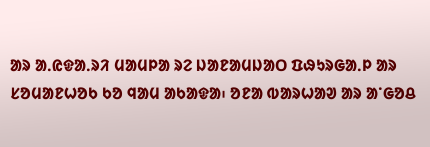ᱟᱨ ᱟᱹᱭᱫᱟᱹᱨᱤ ᱢᱟᱢᱞᱟ ᱨᱮ ᱡᱟᱱᱟᱢᱡᱟᱛ ᱯᱷᱩᱨᱜᱟᱹᱞ ᱟᱨ ᱥᱚᱢᱟᱱᱦᱚᱠ ᱠᱚ ᱧᱟᱢ ᱟᱠᱟᱫᱟ᱾ ᱚᱱᱟ ᱵᱟᱨᱦᱟᱣ ᱟᱨ ᱟᱸᱜᱚᱪ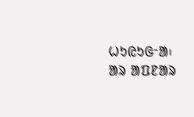ᱦᱩᱭᱩᱜᱼᱟ᱾ ᱟᱨ ᱟᱯᱱᱟᱨ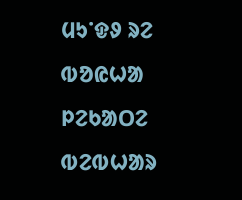ᱢᱩᱸᱫᱽ ᱨᱮ ᱵᱚᱭᱦᱟ ᱞᱮᱠᱟᱛᱮ ᱵᱮᱵᱦᱟᱨ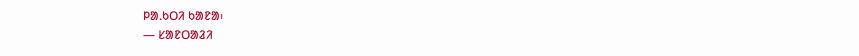ᱞᱟᱹᱠᱛᱤ ᱠᱟᱱᱟ᱾
— ᱥᱟᱱᱛᱟᱲᱤ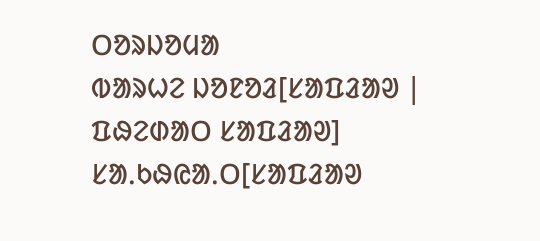ᱛᱚᱨᱡᱚᱢᱟ
ᱵᱟᱨᱦᱮ ᱡᱚᱱᱚᱲ[ᱥᱟᱯᱲᱟᱣ | ᱯᱷᱮᱰᱟᱛ ᱥᱟᱯᱲᱟᱣ]
ᱥᱟᱹᱠᱷᱭᱟᱹᱛ[ᱥᱟᱯᱲᱟᱣ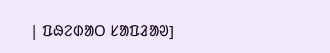| ᱯᱷᱮᱰᱟᱛ ᱥᱟᱯᱲᱟᱣ]